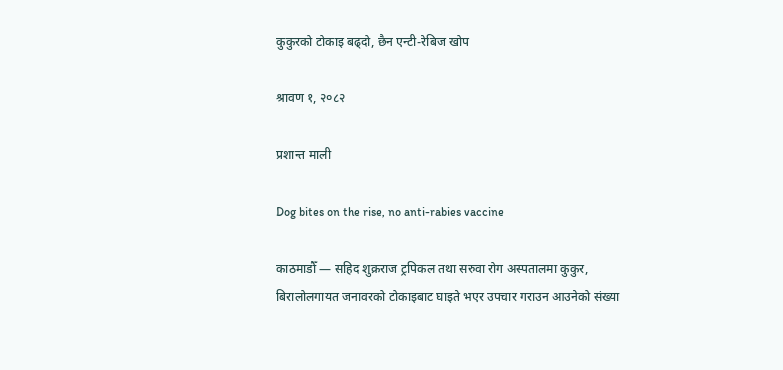कुकुरको टोकाइ बढ्दो, छैन एन्टी-रेबिज खोप

श्रावण १, २०८२

प्रशान्त माली

Dog bites on the rise, no anti-rabies vaccine

काठमाडौँ — सहिद शुक्रराज ट्रपिकल तथा सरुवा रोग अस्पतालमा कुकुर, बिरालोलगायत जनावरको टोकाइबाट घाइते भएर उपचार गराउन आउनेको संख्या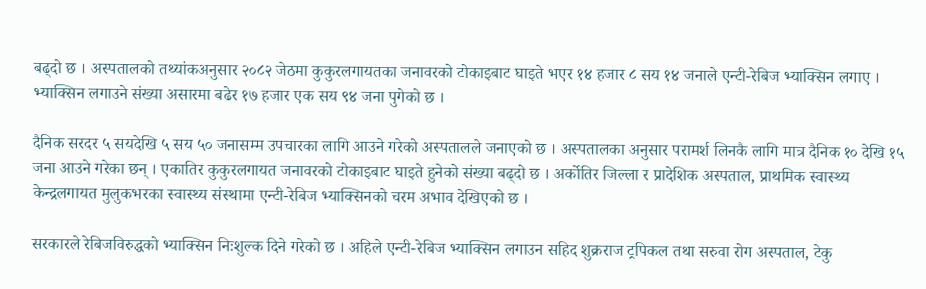बढ्दो छ । अस्पतालको तथ्यांकअनुसार २०८२ जेठमा कुकुरलगायतका जनावरको टोकाइबाट घाइते भएर १४ हजार ८ सय १४ जनाले एन्टी-रेबिज भ्याक्सिन लगाए । भ्याक्सिन लगाउने संख्या असारमा बढेर १७ हजार एक सय ९४ जना पुगेको छ ।

दैनिक सरदर ५ सयदेखि ५ सय ५० जनासम्म उपचारका लागि आउने गरेको अस्पतालले जनाएको छ । अस्पतालका अनुसार परामर्श लिनकै लागि मात्र दैनिक १० देखि १५ जना आउने गरेका छन् । एकातिर कुकुरलगायत जनावरको टोकाइबाट घाइते हुनेको संख्या बढ्दो छ । अर्कोतिर जिल्ला र प्रादेशिक अस्पताल, प्राथमिक स्वास्थ्य केन्द्रलगायत मुलुकभरका स्वास्थ्य संस्थामा एन्टी-रेबिज भ्याक्सिनको चरम अभाव देखिएको छ ।

सरकारले रेबिजविरुद्धको भ्याक्सिन निःशुल्क दिने गरेको छ । अहिले एन्टी-रेबिज भ्याक्सिन लगाउन सहिद शुक्रराज ट्रपिकल तथा सरुवा रोग अस्पताल, टेकु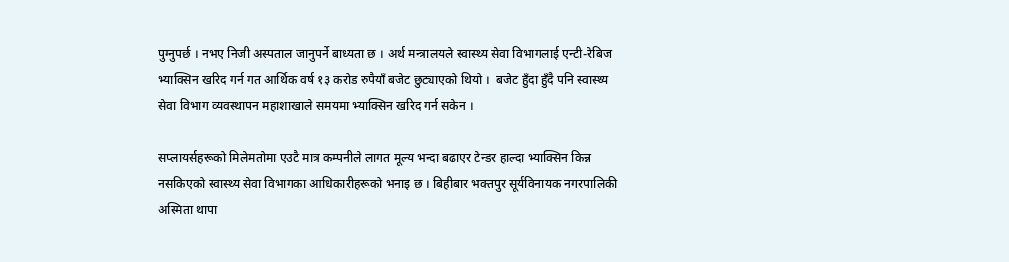पुग्नुपर्छ । नभए निजी अस्पताल जानुपर्ने बाध्यता छ । अर्थ मन्त्रालयले स्वास्थ्य सेवा विभागलाई एन्टी-रेबिज भ्याक्सिन खरिद गर्न गत आर्थिक वर्ष १३ करोड रुपैयाँ बजेट छुट्याएको थियो ।  बजेट हुँदा हुँदै पनि स्वास्थ्य सेवा विभाग व्यवस्थापन महाशाखाले समयमा भ्याक्सिन खरिद गर्न सकेन ।

सप्लायर्सहरूको मिलेमतोमा एउटै मात्र कम्पनीले लागत मूल्य भन्दा बढाएर टेन्डर हाल्दा भ्याक्सिन किन्न नसकिएको स्वास्थ्य सेवा विभागका आधिकारीहरूको भनाइ छ । बिहीबार भक्तपुर सूर्यविनायक नगरपालिकी अस्मिता थापा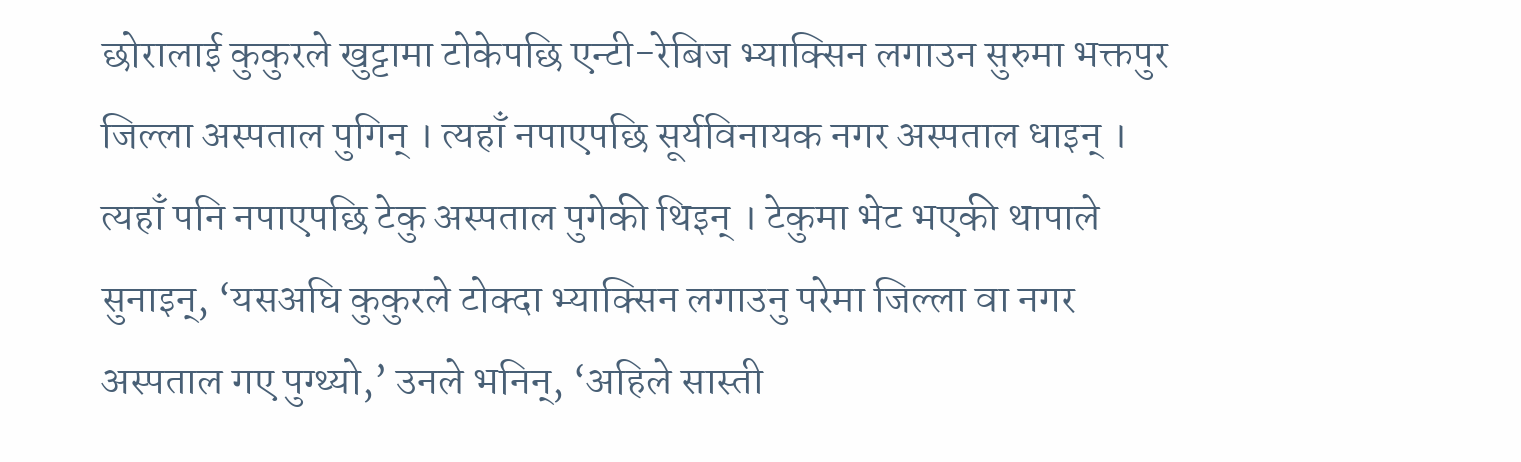छोरालाई कुकुरले खुट्टामा टोकेपछि एन्टी-रेबिज भ्याक्सिन लगाउन सुरुमा भक्तपुर जिल्ला अस्पताल पुगिन् । त्यहाँ नपाएपछि सूर्यविनायक नगर अस्पताल धाइन् । त्यहाँ पनि नपाएपछि टेकु अस्पताल पुगेकी थिइन् । टेकुमा भेट भएकी थापाले सुनाइन्, ‘यसअघि कुकुरले टोक्दा भ्याक्सिन लगाउनु परेमा जिल्ला वा नगर अस्पताल गए पुग्थ्यो,’ उनले भनिन्, ‘अहिले सास्ती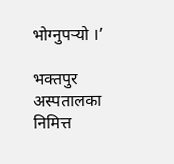भोग्नुपर्‍यो ।’

भक्तपुर अस्पतालका निमित्त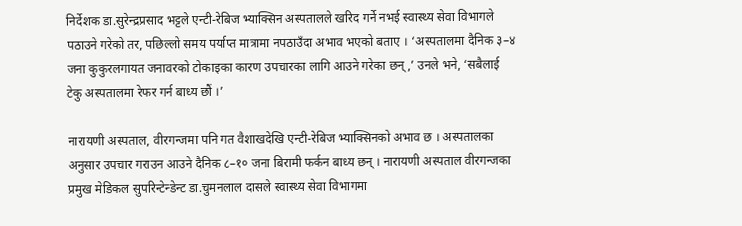निर्देशक डा.सुरेन्द्रप्रसाद भट्टले एन्टी-रेबिज भ्याक्सिन अस्पतालले खरिद गर्ने नभई स्वास्थ्य सेवा विभागले पठाउने गरेको तर, पछिल्लो समय पर्याप्त मात्रामा नपठाउँदा अभाव भएको बताए । ‘अस्पतालमा दैनिक ३–४ जना कुकुरलगायत जनावरको टोकाइका कारण उपचारका लागि आउने गरेका छन्,’ उनले भने, ‘सबैलाई टेकु अस्पतालमा रेफर गर्न बाध्य छौं ।’

नारायणी अस्पताल, वीरगन्जमा पनि गत वैशाखदेखि एन्टी-रेबिज भ्याक्सिनको अभाव छ । अस्पतालका अनुसार उपचार गराउन आउने दैनिक ८–१० जना बिरामी फर्कन बाध्य छन् । नारायणी अस्पताल वीरगन्जका प्रमुख मेडिकल सुपरिन्टेन्डेन्ट डा.चुमनलाल दासले स्वास्थ्य सेवा विभागमा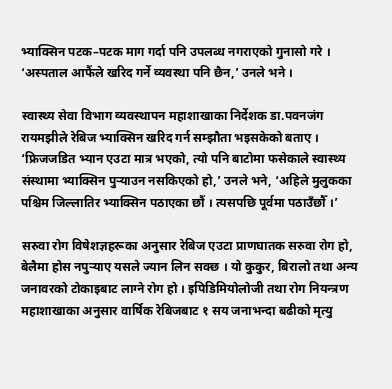भ्याक्सिन पटक–पटक माग गर्दा पनि उपलब्ध नगराएको गुनासो गरे । ‘अस्पताल आफैंले खरिद गर्ने व्यवस्था पनि छैन,’ उनले भने ।

स्वास्थ्य सेवा विभाग व्यवस्थापन महाशाखाका निर्देशक डा.पवनजंग रायमझीले रेबिज भ्याक्सिन खरिद गर्न सम्झौता भइसकेको बताए । ‘फ्रिजजडित भ्यान एउटा मात्र भएको, त्यो पनि बाटोमा फसेकाले स्वास्थ्य संस्थामा भ्याक्सिन पुर्‍याउन नसकिएको हो,’ उनले भने, ‘अहिले मुलुकका पश्चिम जिल्लातिर भ्याक्सिन पठाएका छौं । त्यसपछि पूर्वमा पठाउँछौँ ।’

सरुवा रोग विषेशज्ञहरूका अनुसार रेबिज एउटा प्राणघातक सरुवा रोग हो, बेलैमा होस नपुर्‍याए यसले ज्यान लिन सक्छ । यो कुकुर, बिरालो तथा अन्य जनावरको टोकाइबाट लाग्ने रोग हो । इपिडिमियोलोजी तथा रोग नियन्त्रण महाशाखाका अनुसार वार्षिक रेबिजबाट १ सय जनाभन्दा बढीको मृत्यु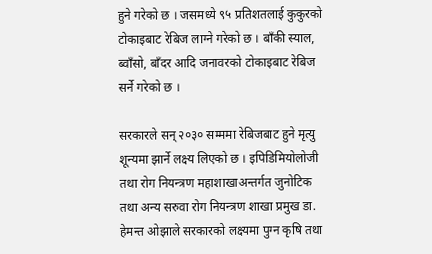हुने गरेको छ । जसमध्ये ९५ प्रतिशतलाई कुकुरको टोकाइबाट रेबिज लाग्ने गरेको छ । बाँकी स्याल, ब्वाँसो, बाँदर आदि जनावरको टोकाइबाट रेबिज सर्ने गरेको छ ।

सरकारले सन् २०३० सम्ममा रेबिजबाट हुने मृत्यु शून्यमा झार्ने लक्ष्य लिएको छ । इपिडिमियोलोजी तथा रोग नियन्त्रण महाशाखाअन्तर्गत जुनोटिक तथा अन्य सरुवा रोग नियन्त्रण शाखा प्रमुख डा. हेमन्त ओझाले सरकारको लक्ष्यमा पुग्न कृषि तथा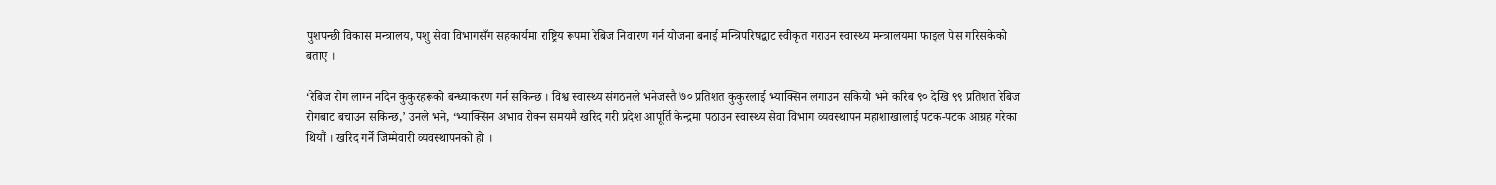पुशपन्छी विकास मन्त्रालय, पशु सेवा विभागसँग सहकार्यमा राष्ट्रिय रूपमा रेबिज निवारण गर्न योजना बनाई मन्त्रिपरिषद्बाट स्वीकृत गराउन स्वास्थ्य मन्त्रालयमा फाइल पेस गरिसकेको बताए ।

‘रेबिज रोग लाग्न नदिन कुकुरहरूको बन्ध्याकरण गर्न सकिन्छ । विश्व स्वास्थ्य संगठनले भनेजस्तै ७० प्रतिशत कुकुरलाई भ्याक्सिन लगाउन सकियो भने करिब ९० देखि ९९ प्रतिशत रेबिज रोगबाट बचाउन सकिन्छ,’ उनले भने, ‘भ्याक्सिन अभाव रोक्न समयमै खरिद गरी प्रदेश आपूर्ति केन्द्रमा पठाउन स्वास्थ्य सेवा विभाग व्यवस्थापन महाशाखालाई पटक-पटक आग्रह गरेका थियौं । खरिद गर्ने जिम्मेवारी व्यवस्थापनको हो ।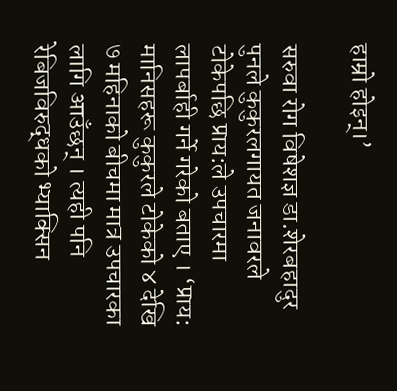हाम्रो होइन्।’

सरुवा रोग विषेशज्ञ डा.शेरबहादुर पुनले कुकुरलगायत जनावरले टोकेपछि प्राय:ले उपचारमा लापर्बाही गर्ने गरेको बताए । ‘प्राय: मानिसहरू कुकुरले टोकेको ४ देखि ७ महिनाको बीचमा मात्र उपचारका लागि आउँछन् । त्यही पनि रेबिजविरुद्धको भ्याक्सिन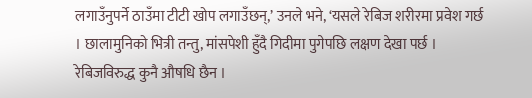लगाउँनुपर्ने ठाउँमा टीटी खोप लगाउँछन्,’ उनले भने, ‘यसले रेबिज शरीरमा प्रवेश गर्छ । छालामुनिको भित्री तन्तु, मांसपेशी हुँदै गिदीमा पुगेपछि लक्षण देखा पर्छ । रेबिजविरुद्ध कुनै औषधि छैन ।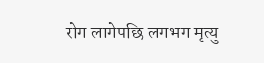रोग लागेपछि लगभग मृत्यु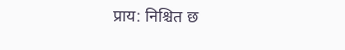प्राय: निश्चित छ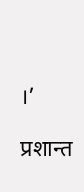।’

प्रशान्त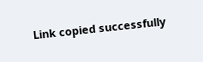Link copied successfully